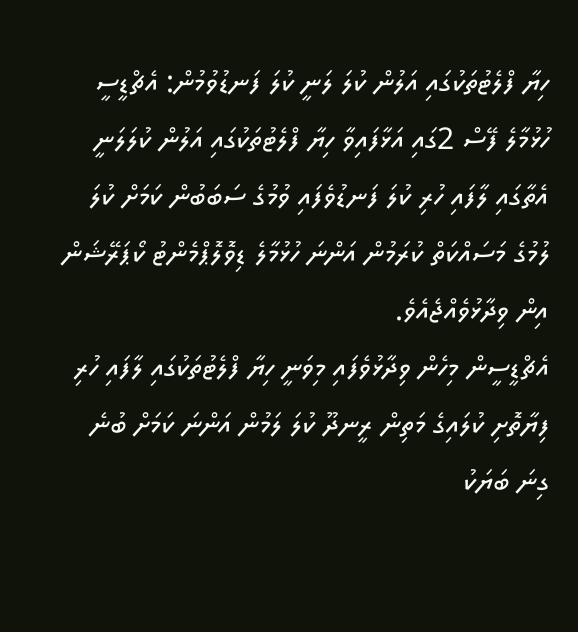ހިޔާ ފްލެޓުތަކުގައި އަލުން ކުލަ ލަނީ ކުލަ ފަނޑުވުމުން: އެޗްޑީސީ
ހުޅުމާލެ ފޭސް 2ގައި އަޅާފައިވާ ހިޔާ ފްލެޓުތަކުގައި އަލުން ކުލަލަނީ އެތާގައި ލާފައި ހުރި ކުލަ ފަނޑުވެފައި ވުމުގެ ސަބަބުން ކަމަށް ކުލަ ލުމުގެ މަސައްކަތް ކުރަމުން އަންނަ ހުޅުމާލެ ޑިވޮލޮޕްމެންޓު ކޯޕަރޭޝަން އިން ވިދާޅުވެއްޖެއެވެ.
އެޗްޑީސީން މިހެން ވިދާޅުވެފައި މިވަނީ ހިޔާ ފްލެޓުތަކުގައި ލާފައި ހުރި ފިޔާތޮށި ކުލައިގެ މަތިން ރީނދޫ ކުލަ ލަމުން އަންނަ ކަމަށް ބުނެ ގިނަ ބަޔަކު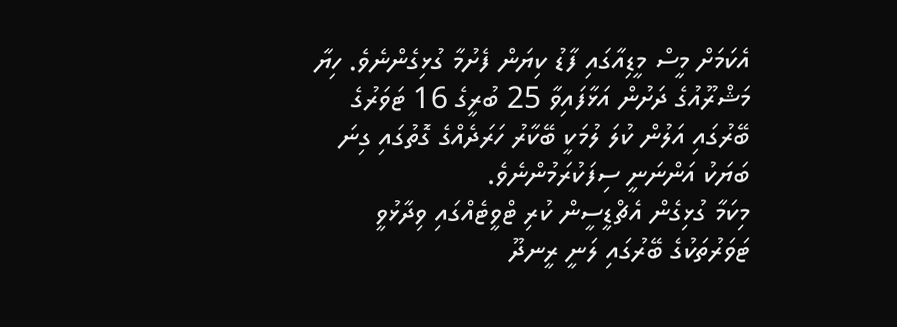އެކަމަށް މީސް މީޑިއާގައި ފާޑު ކިޔަން ފެށުމާ ގުޅިގެންނެވެ. ހިޔާ މަޝްރޫއުގެ ދަށުން އަޅާފައިވާ 25 ބުރީގެ 16 ޓަވަރުގެ ބޭރުގައި އަލުން ކުލަ ލުމަކީ ބޭކާރު ހަރަދެއްގެ ގޮތުގައި ގިނަ ބަޔަކު އަންނަނީ ސިފަކުރަމުންނެވެ.
މިކަމާ ގުޅިގެން އެޗްޑީސީން ކުރި ޓްވީޓެއްގައި ވިދާޅުވީ ޓަވަރުތަކުގެ ބޭރުގައި ލަނީ ރީނދޫ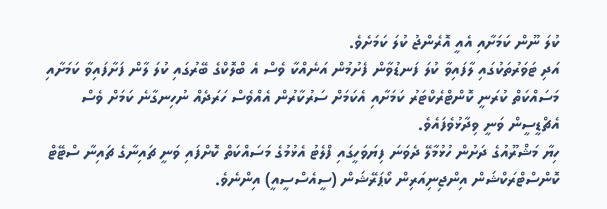ކުލަ ނޫން ކަމަށާއި އެއީ އޮރެންޖު ކުލަ ކަމަށެވެ.
އަދި ޓަވަރުތަކުގައި ލާފައިވާ ކުލަ ފަނޑުވާން ފެށުމުން އަނެއްކާ ވެސް އެ ބްލޮކްގެ ބޭރުގައި ކުލަ ލާން ފަށާފައިވާ ކަމަށާއި މަސައްކަތް ކުރަނީ ކޮންޓްރެކްޓަރު ކަމަށާއި އެކަމަށް ސަރުކާރުން އެއްވެސް ހަރަދެއް ނުހިނގާނެ ކަމަށް ވެސް އެޗްޑީސީން ވަނީ ވިދާޅުވެފައެވެ.
ހިޔާ މަޝްރޫއުގެ ދަށުން ހުޅުމާލޭ ދެވަނަ ފިޔަވަހީގައި ފްލެޓު އެޅުމުގެ މަސައްކަތް ކޮށްފައި ވަނީ ޗައިނާގެ ޗައިނާ ސްޓޭޓް ކޮންސްޓްރަކްޝަން އިންޖިނިއަރިން ކޯޕަރޭޝަން (ސީއެސްސީއީ) އިންނެވެ.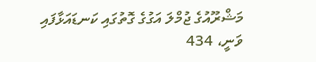މަޝްރޫއުގެ ޖުމްލަ އަގުގެ ގޮތުގައި ކަނޑައަޅާފައި ވަނީ، 434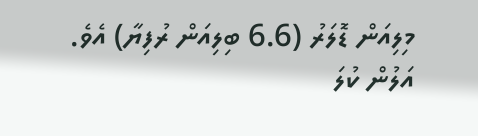މިލިއަން ޑޮލަރު (6.6 ބިލިއަން ރުފިޔާ) އެވެ.
އަލުން ކުލަ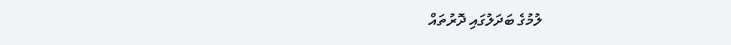ލުމުގެ ބަދަލުގައި ދޮރުތައް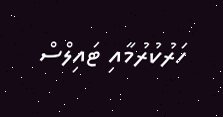ހަރުކުރުމާއި ޓައިލްސް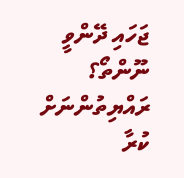ޖަހައި ދޭންވީ ނޫންތޯ؟ ރައްޔިތުންނަށް ކުރާ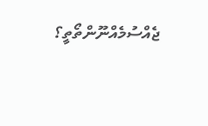ޖެއްސުމެއްނޫންތޯތީ؟